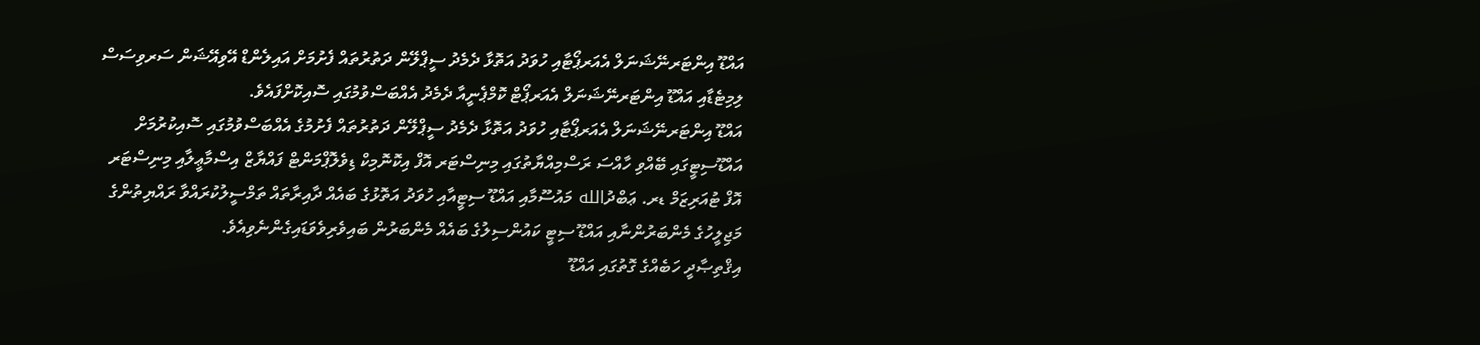އައްޑޫ އިންޓަރނޭޝަނަލް އެއަރޕޯޓާއި ހުވަދު އަތޮޅާ ދެމެދު ސީޕްލޭން ދަތުރުތައް ފެށުމަށް އައިލެންޑް އޭވިއޭޝަން ސަރވިސަސް ލިމިޓެޑާއި އައްޑޫ އިންޓަރނޭޝަނަލް އެއަރޕޯޓް ކޮމްޕެނީއާ ދެމެދު އެއްބަސްވުމުގައި ސޮއިކޮށްފައެވެ.
އައްޑޫ އިންޓަރނޭޝަނަލް އެއަރޕޯޓާއި ހުވަދު އަތޮޅާ ދެމެދު ސީޕްލޭން ދަތުރުތައް ފެށުމުގެ އެއްބަސްވުމުގައި ސޮއިކުރުމަށް އައްޑޫސިޓީގައި ބޭއްވި ހާއްސަ ރަސްމިއްޔާތުގައި މިނިސްޓަރ އޮފް އިކޮނޮމިކް ޑިވެލޮޕްމަންޓް ފައްޔާޒް އިސްމާޢީލާއި މިނިސްޓަރ އޮފް ޓުއަރިޒަމް ޑރ. ޢަބްދުالله މައުސޫމާއި އައްޑޫ ސިޓީއާއި ހުވަދު އަތޮޅުގެ ބައެއް ދާއިރާތައް ތަމްސީލުކުރައްވާ ރައްޔިތުންގެ މަޖިލީހުގެ މެންބަރުންނާއި އައްޑޫ ސިޓީ ކައުންސިލުގެ ބައެއް މެންބަރުން ބައިވެރިވެވަޑައިގެންނެވިއެވެ.
އިޤްތިޞާދީ ހަބެއްގެ ގޮތުގައި އައްޑޫ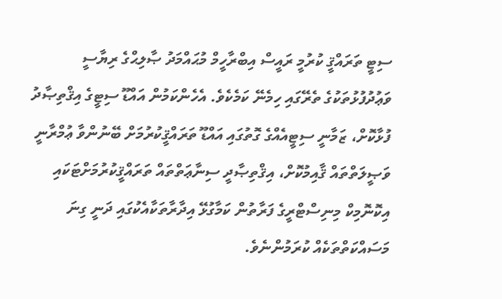ސިޓީ ތަރައްޤީ ކުރުމީ ރައީސް އިބްރާހީމް މުޙައްމަދު ޞާލިޙްގެ ރިޔާސީ ވަޢުދުފުޅުތަކުގެ ތެރޭގައި ހިމެނޭ ކަމެކެވެ. އެހެންކަމުން އައްޑޫ ސިޓީގެ އިޤްތިޞާދު ފުޅާކޮށް، ޒަމާނީ ސިޓީއެއްގެ ގޮތުގައި އައްޑޫ ތަރައްޤީކުރުމަށް ބޭނުންވާ ޢުމްރާނީ ވަޞީލަތްތައް ޤާއިމުކޮށް، އިޤްތިޞާދީ ސިނާޢަތްތައް ތަރައްޤީކުރުމަށްޓަކައި އިކޮނޮމިކް މިނިސްޓްރީގެ ފަރާތުން ކަމާގުޅޭ އިދާރާތަކާއެކުގައި ދަނީ ގިނަ މަސައްކަތްތަކެއް ކުރަމުންނެވެ.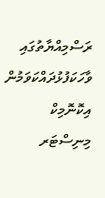ރަސްމިއްޔާތުގައި ވާހަކަފުޅުދައްކަވަމުން އިކޮނޮމިކް މިނިސްޓަރ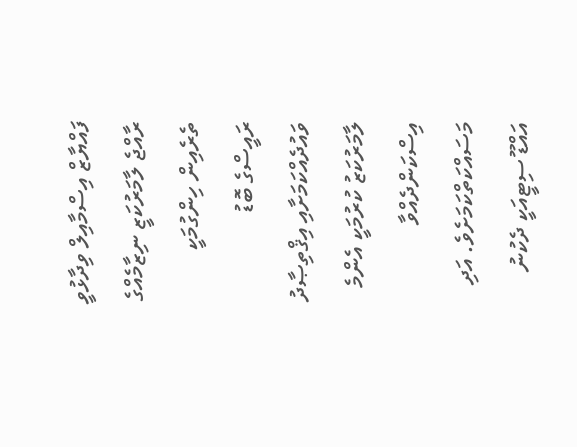ފައްޔާޒް އިސްމާއިލް ވިދާޅުވީ ރާއްޖެ ލާމަރުކަޒީ ނިޒާމެއްގެ ތެރެއިން ހިންގުމަކީ ރައީސްގެ ބޮޑު ވައުދެއްކަމަށާއި އިޤްތިޞާދު ލާމަރުކަޒު ކުރުމަކީ އެންމެ އިސްކަންދެއްވާ މަސައްކަތްކަމަށެވެ. އަދި އައްޑޫ ސިޓީއަކީ ދެކުނު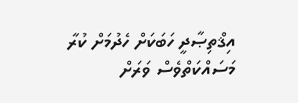އިޤްތިޞާދީ ހަބަކަށް ހެދުމަށް ކުރާ މަސައްކަތްވެސް ވަރަށް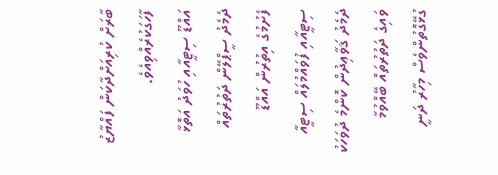ބާރަށް ކުރިއަށްދާކަން ފައްޔާޒު ފާހަގަކުރެއްވިއެވެ.
އައްޑޫ ސިޓީއާއި ހުވަދު އަތޮޅާ ދެމެދު ސީޕްލޭން ދަތުރުތައް ފެށުމުގެ އިތުރުން އައްޑޫ ސިޓީއާއި ފުވައްމުލައް ސިޓީއާ ދެމެދު ޤަވާޢިދުން ކޮންމެ ދުވަހަކު ވައިގެ ދަތުރުތައް ބޭއްވުމާ ގުޅޭގޮތުންވެސް މިހާރު ދަނީ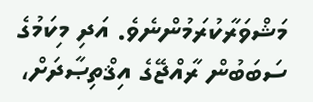މަޝްވަރާކުރަމުންނެވެ. އަދި މިކަމުގެ ސަބަބުން ރާއްޖޭގެ އިޤްތިޞާދަށް،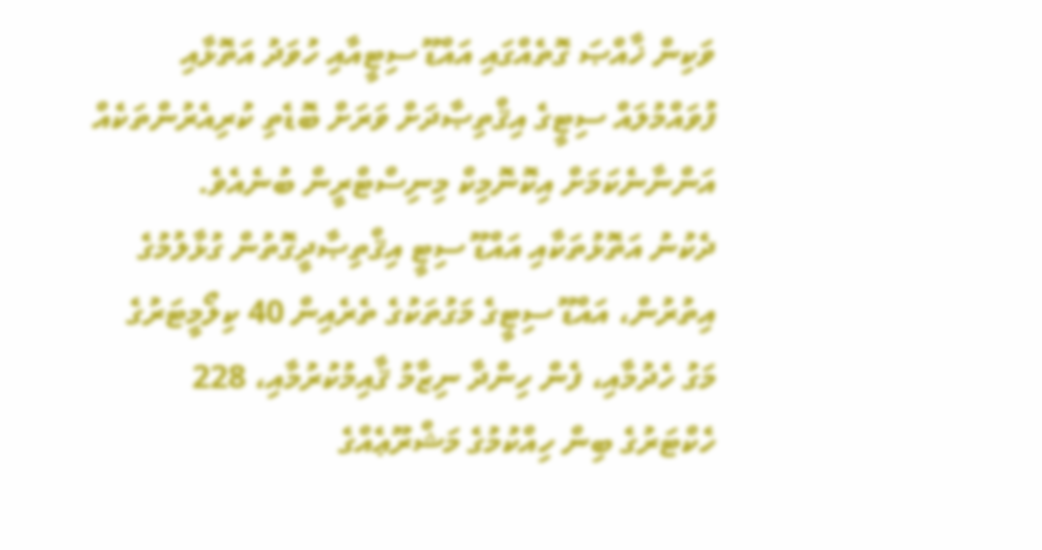ވަކިން ޚާއްޞަ ގޮތެއްގައި އައްޑޫ ސިޓީއާއި ހުވަދު އަތޮޅާއި ފުވައްމުލައް ސިޓީގެ އިޤްތިޞާދަށް ވަރަށް ބޮޑެތި ކުރިއެރުންތަކެއް އަންނާނެކަމަށް އިކޮނޮމިކް މިނިސްޓްރީން ބުނެއެވެ.
ދެކުނު އަތޮޅުތަކާއި އައްޑޫ ސިޓީ އިޤްތިޞާދީގޮތުން ގުޅާލުމުގެ އިތުރުން، އައްޑޫ ސިޓީގެ މަގުތަކުގެ ތެރެއިން 40 ކިލޯމީޓަރުގެ މަގު ހެދުމާއި، ފެން ހިންދާ ނިޒާމު ޤާއިމުކުރުމާއި، 228 ހެކްޓަރުގެ ބިން ހިއްކުމުގެ މަޝްރޫޢެއްގެ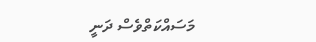މަސައްކަތްވެސް ދަނީ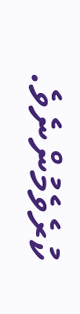ކުރެވެމުންނެވެ.